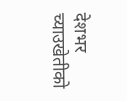देशभर च्याउखेतीको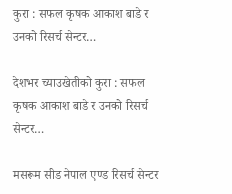कुरा : सफल कृषक आकाश बाडे र उनको रिसर्च सेन्टर…

देशभर च्याउखेतीको कुरा : सफल कृषक आकाश बाडे र उनको रिसर्च सेन्टर…

मसरूम सीड नेपाल एण्ड रिसर्च सेन्टर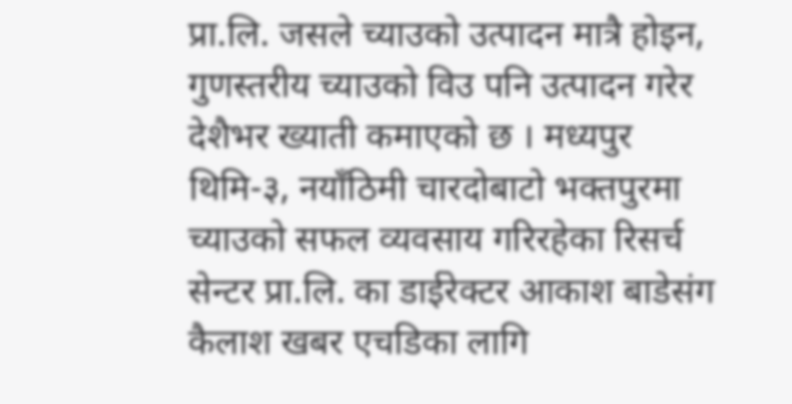प्रा.लि. जसले च्याउको उत्पादन मात्रै होइन, गुणस्तरीय च्याउको विउ पनि उत्पादन गरेर देशैभर ख्याती कमाएको छ । मध्यपुर थिमि-३, नयाँठिमी चारदोबाटो भक्तपुरमा च्याउको सफल व्यवसाय गरिरहेका रिसर्च सेन्टर प्रा.लि. का डाईरेक्टर आकाश बाडेसंग कैलाश खबर एचडिका लागि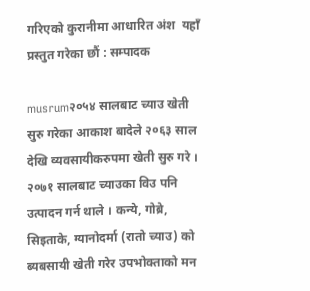गरिएको कुरानीमा आधारित अंश  यहाँ प्रस्तुत गरेका छौं : सम्पादक

musrum२०५४ सालबाट च्याउ खेती सुरु गरेका आकाश बादेले २०६३ साल देखि व्यवसायीकरुपमा खेती सुरु गरे । २०७१ सालबाट च्याउका विउ पनि उत्पादन गर्न थाले । कन्ये, गोब्रे, सिइताके, ग्यानोदर्मा (रातो च्याउ) को ब्यबसायी खेती गरेर उपभोक्ताको मन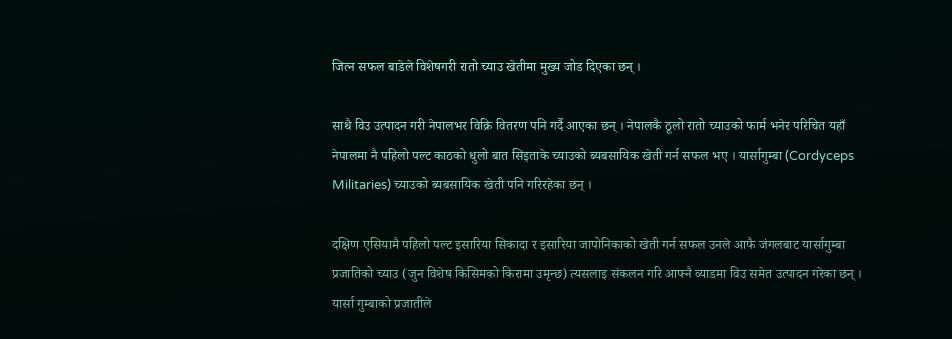जित्न सफल बाडेले विशेषगरी रातो च्याउ खेतीमा मुख्य जोड दिएका छन् ।

साथै विउ उत्पादन गरी नेपालभर विक्रि वितरण पनि गर्दै आएका छन् । नेपालकै ठूलो रातो च्याउको फार्म भनेर परिचित यहाँ नेपालमा नै पहिलो पल्ट काठको धुलो बात सिइताके च्याउको ब्यबसायिक खेती गर्न सफल भए । यार्सागुम्बा (Cordyceps Militaries) च्याउको ब्यबसायिक खेती पनि गरिरहेका छन् ।

दक्षिण एसियामै पहिलो पल्ट इसारिया सिकादा र इसारिया जापोनिकाको खेती गर्न सफल उनले आफै जंगलबाट यार्सागुम्बा प्रजातिको च्याउ (जुन विशेष किसिमको किरामा उमृन्छ) त्यसलाइ संकलन गरि आफ्नै व्याडमा विउ समेत उत्पादन गरेका छन् । यार्सा गुम्बाको प्रजातीले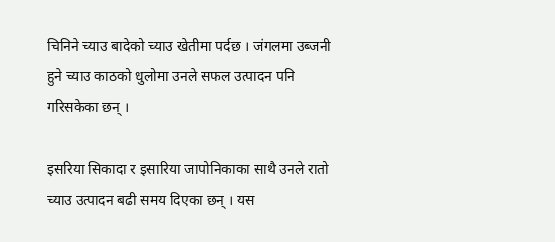चिनिने च्याउ बादेको च्याउ खेतीमा पर्दछ । जंगलमा उब्जनी हुने च्याउ काठको धुलोमा उनले सफल उत्पादन पनि गरिसकेका छन् ।

इसरिया सिकादा र इसारिया जापोनिकाका साथै उनले रातो च्याउ उत्पादन बढी समय दिएका छन् । यस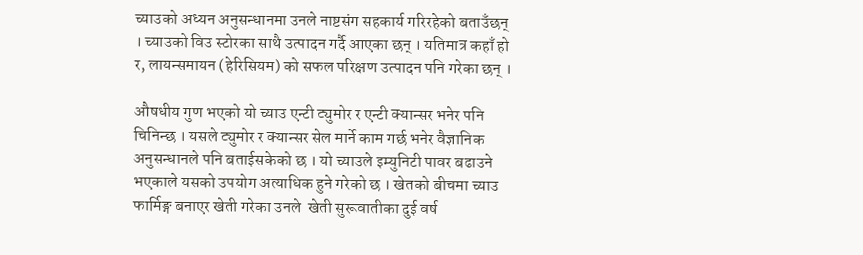च्याउको अध्यन अनुसन्धानमा उनले नाष्टसंग सहकार्य गरिरहेको बताउँछन् । च्याउको विउ स्टोरका साथै उत्पादन गर्दै आएका छन् । यतिमात्र कहाँ हो र, लायन्समायन (हेरिसियम) को सफल परिक्षण उत्पादन पनि गरेका छन् ।

औषधीय गुण भएको यो च्याउ एन्टी ट्युमोर र एन्टी क्यान्सर भनेर पनि चिनिन्छ । यसले ट्युमोर र क्यान्सर सेल मार्ने काम गर्छ भनेर वैज्ञानिक अनुसन्धानले पनि बताईसकेको छ । यो च्याउले इम्युनिटी पावर बढाउने भएकाले यसको उपयोग अत्याधिक हुने गरेको छ । खेतको बीचमा च्याउ फार्मिङ्ग बनाएर खेती गरेका उनले  खेती सुरूवातीका दुई वर्ष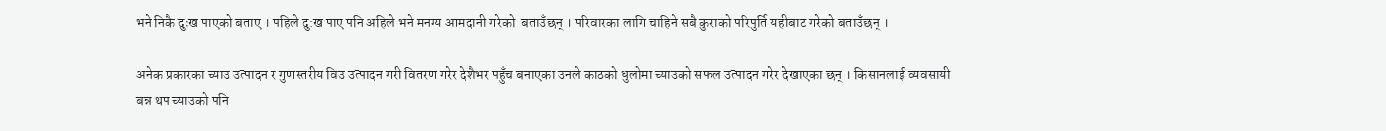भने निकै दुःख पाएको बताए । पहिले दु:ख पाए पनि अहिले भने मनग्य आमदानी गरेको  बताउँछन् । परिवारका लागि चाहिने सबै कुराको परिपुर्ति यहीबाट गरेको बताउँछन् ।

अनेक प्रकारका च्याउ उत्पादन र गुणस्तरीय विउ उत्पादन गरी वितरण गरेर देशैभर पहुँच बनाएका उनले काठको धुलोमा च्याउको सफल उत्पादन गरेर देखाएका छन् । किसानलाई व्यवसायी बन्न थप च्याउको पनि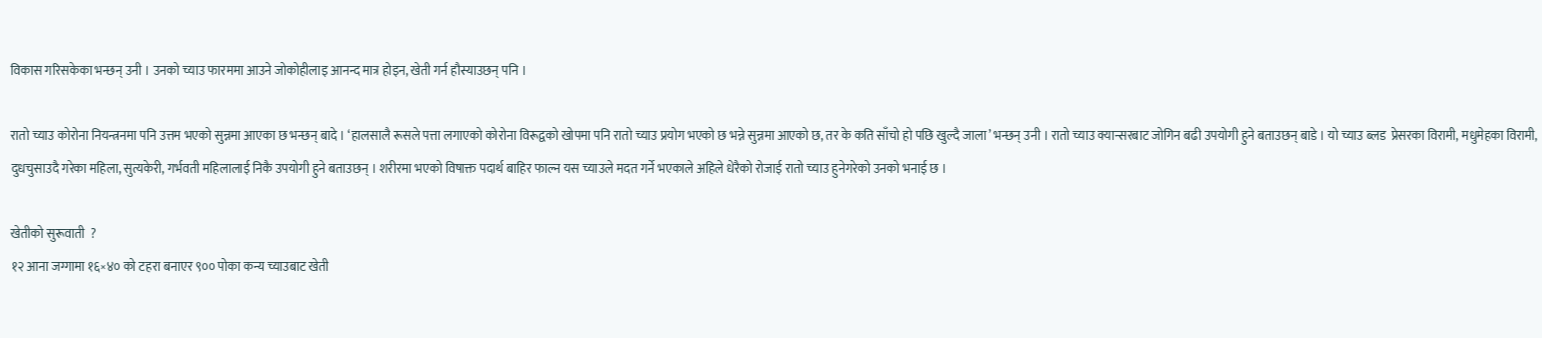विकास गरिसकेका भन्छन् उनी । उनको च्याउ फारममा आउने जोकोहीलाइ आनन्द मात्र होइन, खेती गर्न हौस्याउछन् पनि ।

रातो च्याउ कोरोना नियन्त्रनमा पनि उत्तम भएको सुन्नमा आएका छ भन्छन् बादे । ‘हालसालै रूसले पत्ता लगाएको कोरोना विरूद्वको खोपमा पनि रातो च्याउ प्रयोग भएको छ भन्ने सुन्नमा आएको छ, तर के कति साँचो हो पछि खुल्दै जाला’ भन्छन् उनी । रातो च्याउ क्यान्सरबाट जोगिन बढी उपयोगी हुने बताउछन् बाडे । यो च्याउ ब्लड  प्रेसरका विरामी, मधुमेहका विरामी, दुधचुसाउदै गरेका महिला, सुत्यकेरी, गर्भवती महिलालाई निकै उपयोगी हुने बताउछन् । शरीरमा भएको विषाक्त पदार्थ बाहिर फाल्न यस च्याउले मदत गर्ने भएकाले अहिले धेरैको रोजाई रातो च्याउ हुनेगरेको उनको भनाई छ ।

खेतीको सुरूवाती  ?
१२ आना जग्गामा १६×४० को टहरा बनाएर ९०० पोका कन्य च्याउबाट खेती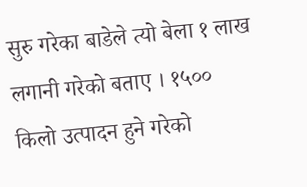सुरु गरेका बाडेले त्यो बेला १ लाख लगानी गरेको बताए । १५०० किलो उत्पादन हुने गरेको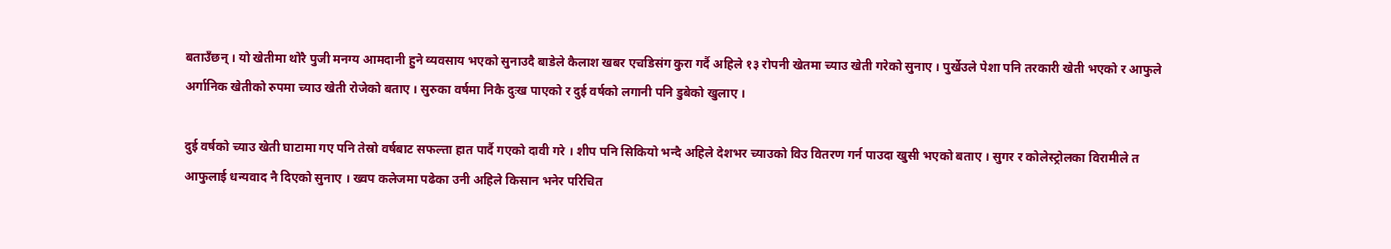बताउँछन् । यो खेतीमा थोरै पुजी मनग्य आमदानी हुने व्यवसाय भएको सुनाउदै बाडेले कैलाश खबर एचडिसंग कुरा गर्दै अहिले १३ रोपनी खेतमा च्याउ खेती गरेको सुनाए । पुर्खेउले पेशा पनि तरकारी खेती भएको र आफुले अर्गानिक खेतीको रुपमा च्याउ खेती रोजेको बताए । सुरुका वर्षमा निकै दुःख पाएको र दुई वर्षको लगानी पनि डुबेको खुलाए ।

दुई वर्षको च्याउ खेती घाटामा गए पनि तेस्रो वर्षबाट सफल्ता हात पार्दै गएको दावी गरे । शीप पनि सिकियो भन्दै अहिले देशभर च्याउको विउ वितरण गर्न पाउदा खुसी भएको बताए । सुगर र कोलेस्ट्रोलका विरामीले त आफुलाई धन्यवाद नै दिएको सुनाए । ख्वप कलेजमा पढेका उनी अहिले किसान भनेर परिचित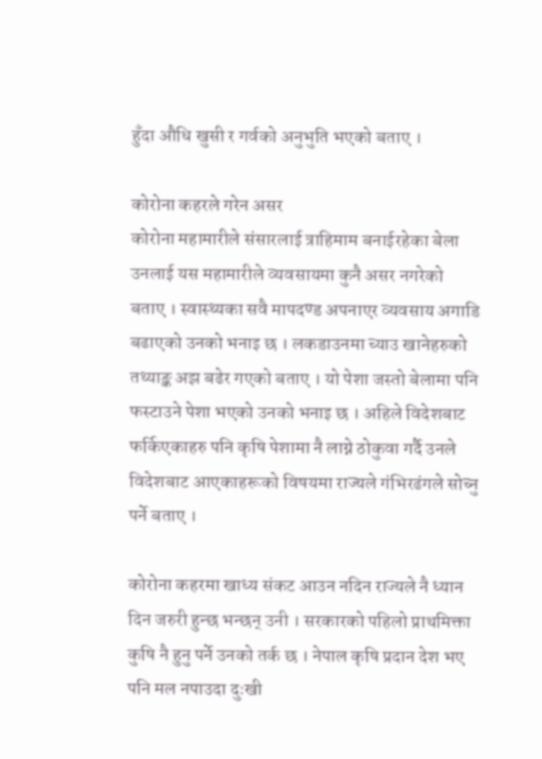हुँदा औधि खुसी र गर्वको अनुभुति भएको बताए ।

कोरोना कहरले गरेन असर
कोरोना महामारीले संसारलाई त्राहिमाम बनाईरहेका बेला उनलाई यस महामारीले व्यवसायमा कुनै असर नगरेको बताए । स्वास्थ्यका सवै मापदण्ड अपनाएर व्यवसाय अगाडि बढाएको उनको भनाइ छ । लकडाउनमा च्याउ खानेहरुको तथ्याङ्क अझ बढेर गएको बताए । यो पेशा जस्तो बेलामा पनि फस्टाउने पेशा भएको उनको भनाइ छ । अहिले विदेशबाट फर्किएकाहरु पनि कृषि पेशामा नै लाग्ने ठोकुवा गर्दै उनले विदेशबाट आएकाहरूको विषयमा राज्यले गंभिरढंगले सोच्नु पर्ने बताए ।

कोरोना कहरमा खाध्य संकट आउन नदिन राज्यले नै ध्यान दिन जरुरी हुन्छ भन्छन् उनी । सरकारको पहिलो प्राथमिक्ता कुषि नै हुनु पर्ने उनको तर्क छ । नेपाल कृषि प्रदान देश भए पनि मल नपाउदा दुःखी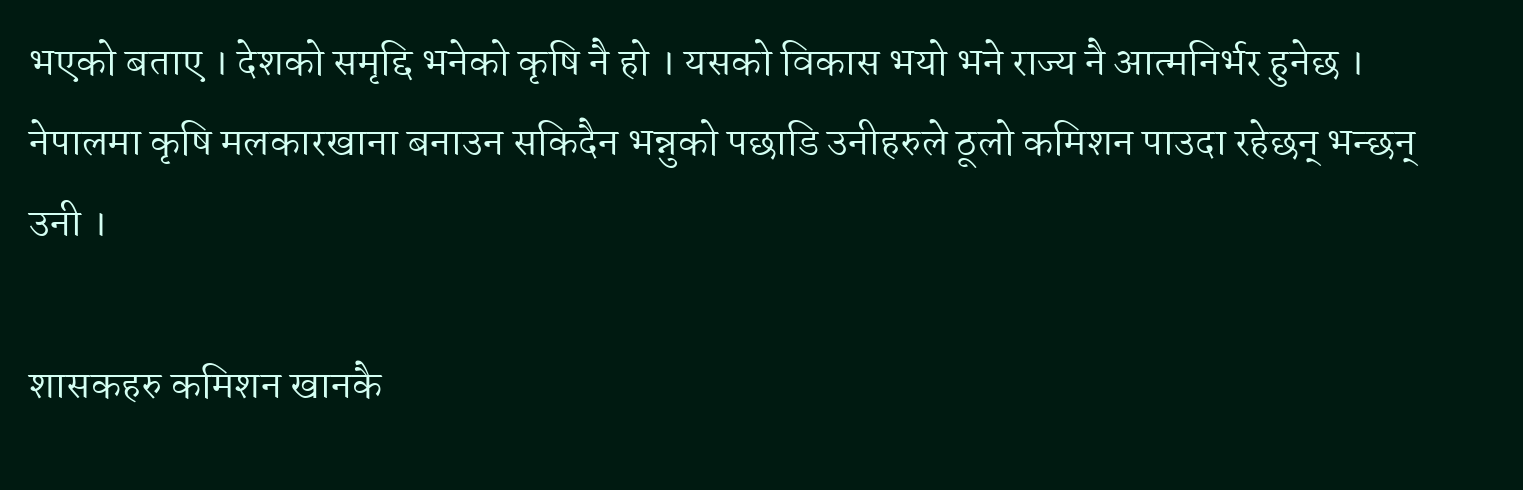भएको बताए । देशको समृद्दि भनेको कृषि नै हो । यसको विकास भयो भने राज्य नै आत्मनिर्भर हुनेछ । नेपालमा कृषि मलकारखाना बनाउन सकिदैन भन्नुको पछाडि उनीहरुले ठूलो कमिशन पाउदा रहेछन् भन्छन् उनी ।

शासकहरु कमिशन खानकै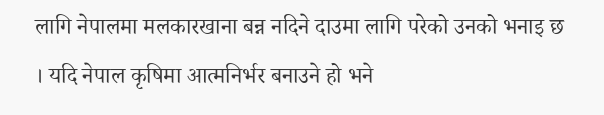लागि नेपालमा मलकारखाना बन्न नदिने दाउमा लागि परेको उनको भनाइ छ । यदि नेपाल कृषिमा आत्मनिर्भर बनाउने हो भने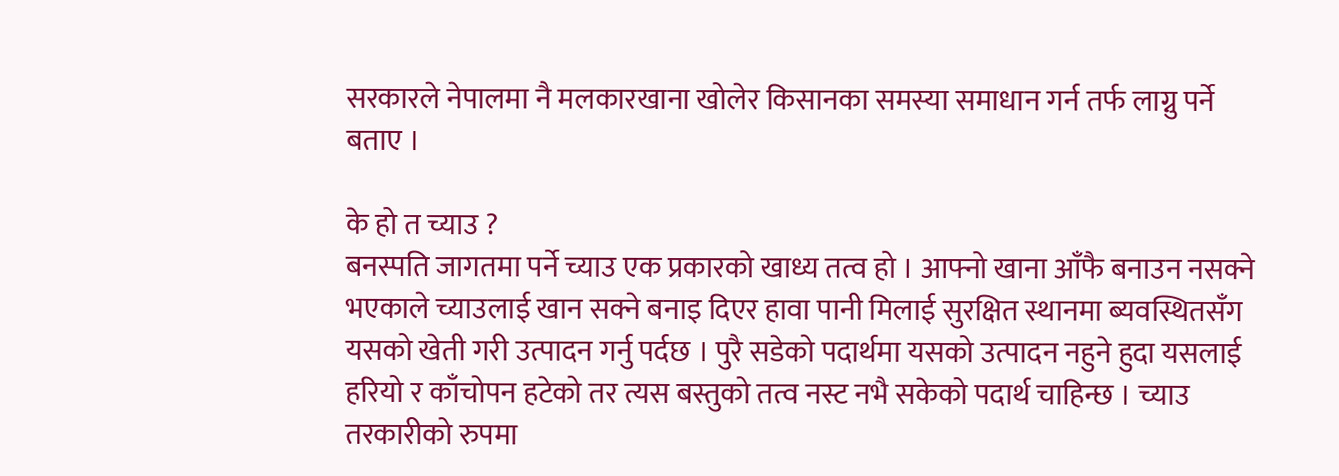सरकारले नेपालमा नै मलकारखाना खोलेर किसानका समस्या समाधान गर्न तर्फ लाग्नु पर्ने बताए ।

के हो त च्याउ ?
बनस्पति जागतमा पर्ने च्याउ एक प्रकारको खाध्य तत्व हो । आफ्नो खाना आँफै बनाउन नसक्ने भएकाले च्याउलाई खान सक्ने बनाइ दिएर हावा पानी मिलाई सुरक्षित स्थानमा ब्यवस्थितसँग यसको खेती गरी उत्पादन गर्नु पर्दछ । पुरै सडेको पदार्थमा यसको उत्पादन नहुने हुदा यसलाई हरियो र काँचोपन हटेको तर त्यस बस्तुको तत्व नस्ट नभै सकेको पदार्थ चाहिन्छ । च्याउ तरकारीको रुपमा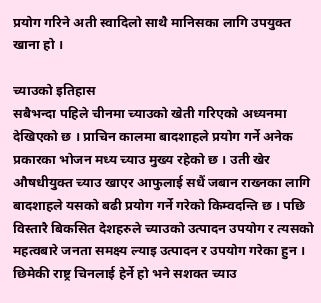प्रयोग गरिने अती स्वादिलो साथै मानिसका लागि उपयुक्त खाना हो ।

च्याउको इतिहास
सबैभन्दा पहिले चीनमा च्याउको खेती गरिएको अध्यनमा देखिएको छ । प्राचिन कालमा बादशाहले प्रयोग गर्ने अनेक प्रकारका भोजन मध्य च्याउ मुख्य रहेको छ । उती खेर औषधीयुक्त च्याउ खाएर आफुलाई सधैं जबान राख्नका लागि बादशाहले यसको बढी प्रयोग गर्ने गरेको किम्वदन्ति छ । पछि विस्तारै बिकसित देशहरुले च्याउको उत्पादन उपयोग र त्यसको महत्वबारे जनता समक्ष्य ल्याइ उत्पादन र उपयोग गरेका हुन । छिमेकी राष्ट्र चिनलाई हेर्ने हो भने सशक्त च्याउ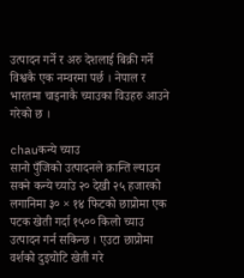उत्पादन गर्ने र अरु देशलाई बिक्री गर्ने विश्वकै एक नम्वरमा पर्छ । नेपाल र भारतमा चाइनाकै च्याउका विउहरु आउने गरेको छ ।

chauकन्ये च्याउ
सानो पुँजिको उत्पादनले क्रान्ति ल्याउन सक्ने कन्ये च्याउे २० देखी २५ हजारको लगानिमा ३० × १४ फिटको छाप्रोमा एक पटक खेती गर्दा १५०० किलो च्याउ उत्पादन गर्न सकिन्छ । एउटा छाप्रोमा वर्शको दुइचोटि खेती गरे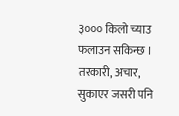३००० किलो च्याउ फलाउन सकिन्छ । तरकारी, अचार, सुकाएर जसरी पनि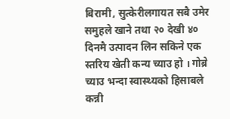बिरामी, सुत्केरीलगायत सबै उमेर समुहले खाने तथा २० देखी ४० दिनमै उत्पादन लिन सकिने एक स्तरिय खेती कन्य च्याउ हो । गोब्रे च्याउ भन्दा स्वास्थ्यको हिसाबले कन्नी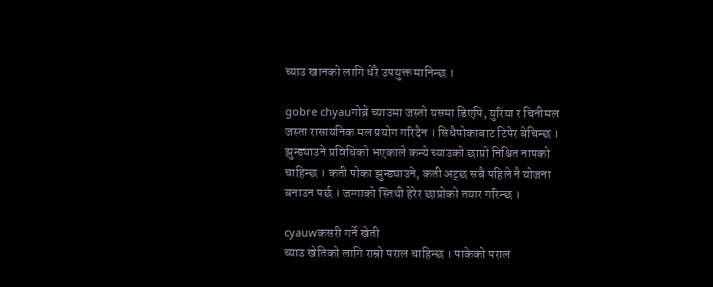च्याउ खानको लागि धेरै उपयुक्त मानिन्छ ।

gobre chyauगोब्रे च्याउमा जस्तो यसमा डिएपि, युरिया र चिनीमल जस्ता रासायनिक मल प्रयोग गरिदैन । सिधैपोकाबाट टिपेर बेचिन्छ । झुन्ड्याउने प्रविधिको भएकाले कन्ये च्याउको छाप्रो निश्चित नापको चाहिन्छ । कती पोका झुन्ड्याउने, कती अट्छ सबै पहिले नै योजना बनाउन पर्छ । जग्गाको स्तिथी हेरेर छाप्रोको तयार गरिन्छ ।

cyauwकसरी गर्ने खेती
च्याउ खेतिको लागि राम्रो पराल चाहिन्छ । पाकेको पराल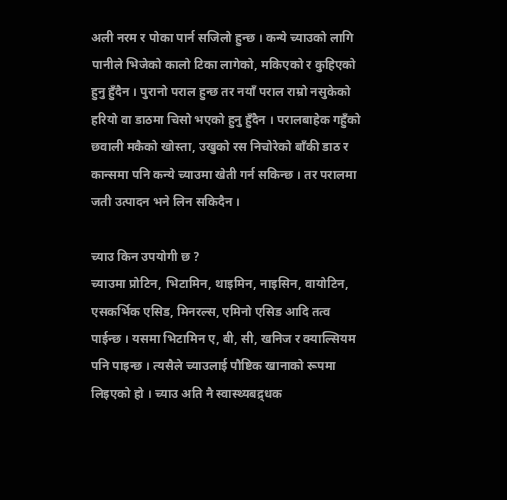अली नरम र पोका पार्न सजिलो हुन्छ । कन्ये च्याउको लागि पानीले भिजेको कालो टिका लागेको, मकिएको र कुहिएको हुनु हुँदैन । पुरानो पराल हुन्छ तर नयाँ पराल राम्रो नसुकेको हरियो वा डाठमा चिसो भएको हुनु हुँदैन । परालबाहेक गहुँको छवाली मकैको खोस्ता, उखुको रस निचोरेको बाँकी डाठ र कान्समा पनि कन्ये च्याउमा खेती गर्न सकिन्छ । तर परालमा जती उत्पादन भने लिन सकिदैन ।

च्याउ किन उपयोगी छ ?
च्याउमा प्रोटिन, भिटामिन, थाइमिन, नाइसिन, वायोटिन, एसकर्भिक एसिड, मिनरल्स, एमिनो एसिड आदि तत्व पाईन्छ । यसमा भिटामिन ए, बी, सी, खनिज र क्याल्सियम पनि पाइन्छ । त्यसैले च्याउलाई पौष्टिक खानाको रूपमा लिइएको हो । च्याउ अति नै स्वास्थ्यबद्र्धक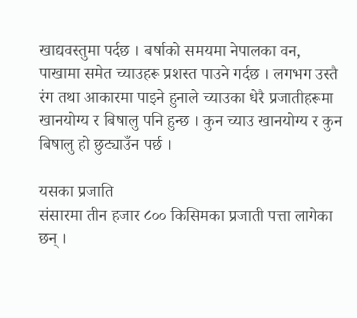खाद्यवस्तुमा पर्दछ । बर्षाको समयमा नेपालका वन, पाखामा समेत च्याउहरू प्रशस्त पाउने गर्दछ । लगभग उस्तै रंग तथा आकारमा पाइने हुनाले च्याउका धेरै प्रजातीहरूमा खानयोग्य र बिषालु पनि हुन्छ । कुन च्याउ खानयोग्य र कुन बिषालु हो छुट्याउँन पर्छ ।

यसका प्रजाति
संसारमा तीन हजार ८०० किसिमका प्रजाती पत्ता लागेका छन् ।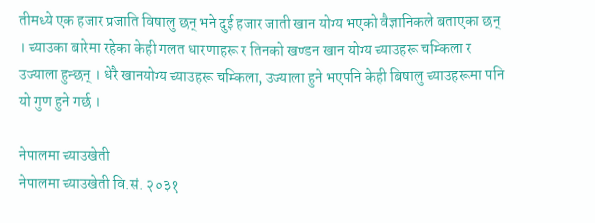तीमध्ये एक हजार प्रजाति विषालु छन् भने दुई हजार जाती खान योग्य भएको वैज्ञानिकले बताएका छन् । च्याउका बारेमा रहेका केही गलत धारणाहरू र तिनको खण्डन खान योग्य च्याउहरू चम्किला र उज्याला हुन्छन् । धेरै खानयोग्य च्याउहरू चम्किला, उज्याला हुने भएपनि केही बिषालु च्याउहरूमा पनि यो गुण हुने गर्छ ।

नेपालमा च्याउखेती
नेपालमा च्याउखेती वि.सं. २०३१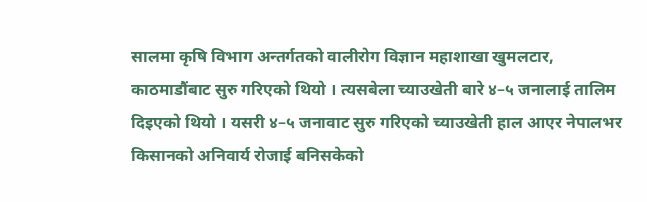सालमा कृषि विभाग अन्तर्गतको वालीरोग विज्ञान महाशाखा खुमलटार, काठमाडौंबाट सुरु गरिएको थियो । त्यसबेला च्याउखेती बारे ४–५ जनालाई तालिम दिइएको थियो । यसरी ४–५ जनावाट सुरु गरिएको च्याउखेती हाल आएर नेपालभर किसानको अनिवार्य रोजाई बनिसकेको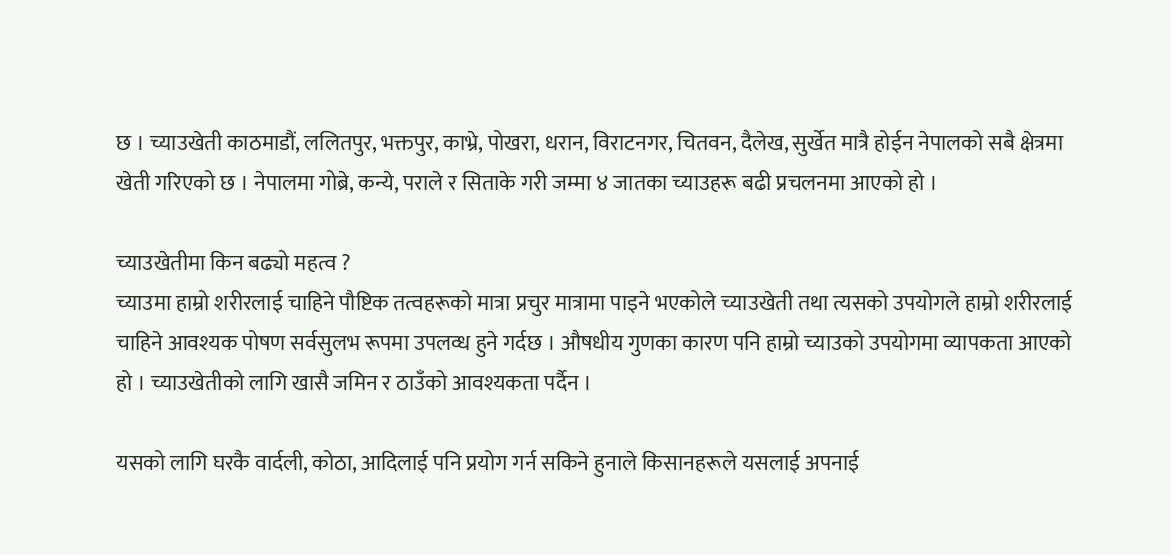छ । च्याउखेती काठमाडौं, ललितपुर, भक्तपुर, काभ्रे, पोखरा, धरान, विराटनगर, चितवन, दैलेख, सुर्खेत मात्रै होईन नेपालको सबै क्षेत्रमा खेती गरिएको छ । नेपालमा गोब्रे, कन्ये, पराले र सिताके गरी जम्मा ४ जातका च्याउहरू बढी प्रचलनमा आएको हो ।

च्याउखेतीमा किन बढ्यो महत्व ?
च्याउमा हाम्रो शरीरलाई चाहिने पौष्टिक तत्वहरूको मात्रा प्रचुर मात्रामा पाइने भएकोले च्याउखेती तथा त्यसको उपयोगले हाम्रो शरीरलाई चाहिने आवश्यक पोषण सर्वसुलभ रूपमा उपलव्ध हुने गर्दछ । औषधीय गुणका कारण पनि हाम्रो च्याउको उपयोगमा व्यापकता आएको हो । च्याउखेतीको लागि खासै जमिन र ठाउँको आवश्यकता पर्दैन ।

यसको लागि घरकै वार्दली, कोठा, आदिलाई पनि प्रयोग गर्न सकिने हुनाले किसानहरूले यसलाई अपनाई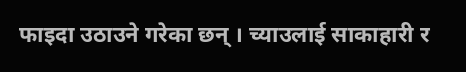फाइदा उठाउने गरेका छन् । च्याउलाई साकाहारी र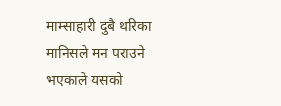माम्साहारी दुबै थरिका मानिसले मन पराउने भएकाले यसको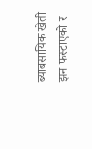ब्याबसायिक खेती झन फस्टाएको र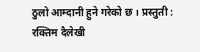ठुलो आम्दानी हुने गरेको छ । प्रस्तुती : रक्तिम दैलेखी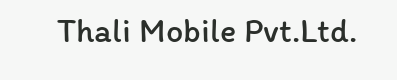Thali Mobile Pvt.Ltd.